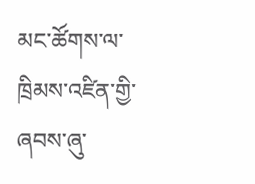མང་ཚོགས་ལ་ཁྲིམས་འཛིན་གྱི་ཞབས་ཞུ་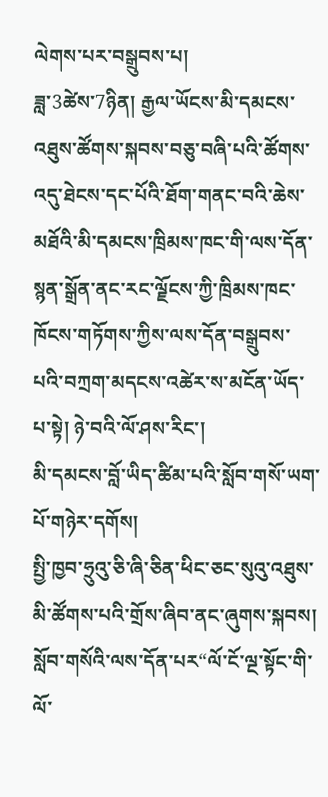ལེགས་པར་བསྒྲུབས་པ།
ཟླ་3ཚེས་7ཉིན། རྒྱལ་ཡོངས་མི་དམངས་འཐུས་ཚོགས་སྐབས་བཅུ་བཞི་པའི་ཚོགས་འདུ་ཐེངས་དང་པོའི་ཐོག་གནང་བའི་ཆེས་མཐོའི་མི་དམངས་ཁྲིམས་ཁང་གི་ལས་དོན་སྙན་སྒྲོན་ནང་རང་ལྗོངས་ཀྱི་ཁྲིམས་ཁང་ཁོངས་གཏོགས་ཀྱིས་ལས་དོན་བསྒྲུབས་པའི་བཀྲག་མདངས་འཚེར་ས་མངོན་ཡོད་པ་སྟེ། ཉེ་བའི་ལོ་ཤས་རིང་།
མི་དམངས་བློ་ཡིད་ཚིམ་པའི་སློབ་གསོ་ཡག་པོ་གཉེར་དགོས།
སྤྱི་ཁྱབ་ཧྲུའུ་ཅི་ཞི་ཅིན་ཕིང་ཅང་སུའུ་འཐུས་མི་ཚོགས་པའི་གྲོས་ཞིབ་ནང་ཞུགས་སྐབས། སློབ་གསོའི་ལས་དོན་པར“ལོ་ངོ་ལྔ་སྟོང་གི་ལོ་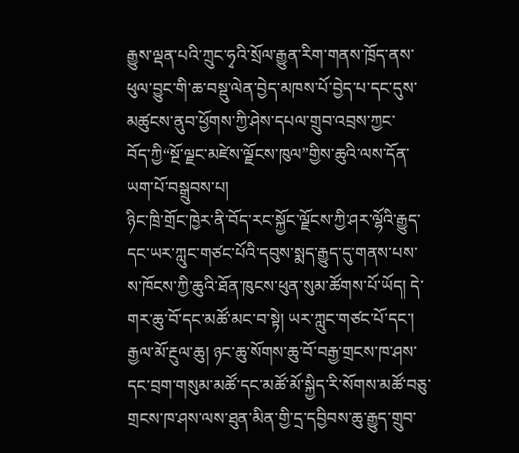རྒྱུས་ལྡན་པའི་ཀྲུང་ཧྭའི་སྲོལ་རྒྱུན་རིག་གནས་ཁྲོད་ནས་ཕུལ་བྱུང་གི་ཆ་བསྡུ་ལེན་བྱེད་མཁས་པོ་བྱེད་པ་དང་དུས་མཚུངས་ནུབ་ཕྱོགས་ཀྱི་ཤེས་དཔལ་གྲུབ་འབྲས་ཀྱང་
བོད་ཀྱི“སྔོ་ལྗང་མཛེས་ལྗོངས་ཁུལ”གྱིས་ཆུའི་ལས་དོན་ཡག་པོ་བསྒྲུབས་པ།
ཉིང་ཁྲི་གྲོང་ཁྱེར་ནི་བོད་རང་སྐྱོང་ལྗོངས་ཀྱི་ཤར་ལྷོའི་རྒྱུད་དང་ཡར་ཀླུང་གཙང་པོའི་དབུས་སྨད་རྒྱུད་དུ་གནས་པས་ས་ཁོངས་ཀྱི་ཆུའི་ཐོན་ཁུངས་ཕུན་སུམ་ཚོགས་པོ་ཡོད། དེ་གར་ཆུ་བོ་དང་མཚོ་མང་བ་སྟེ། ཡར་ཀླུང་གཙང་པོ་དང་། རྒྱལ་མོ་རྔུལ་ཆུ། ཉང་ཆུ་སོགས་ཆུ་བོ་བརྒྱ་གྲངས་ཁ་ཤས་དང་བྲག་གསུམ་མཚོ་དང་མཚོ་མོ་སྐྱིད་རི་སོགས་མཚོ་བཅུ་གྲངས་ཁ་ཤས་ལས་ཐུན་མིན་གྱི་དྲ་དབྱིབས་ཆུ་རྒྱུད་གྲུབ་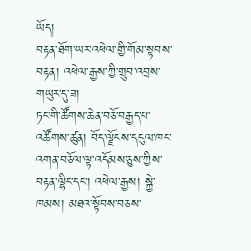ཡོད།
བརྟན་ཐོག་ཡར་འཕེལ་གྱི་གོམ་སྟབས་བརྟན། འཕེལ་རྒྱས་ཀྱི་གྲུབ་འབྲས་གཡུར་དུ་ཟ།
ཏང་གི་ཚོགས་ཆེན་བཅོ་བརྒྱད་པ་འཚོགས་ཚུན། བོད་ལྗོངས་དངུལ་ཁང་འགན་བཅོལ་ལྟ་འདོམས་ཅུས་ཀྱིས་བརྟན་ལྷིང་དང་། འཕེལ་རྒྱས། སྐྱེ་ཁམས། མཐའ་སྟོབས་བཅས་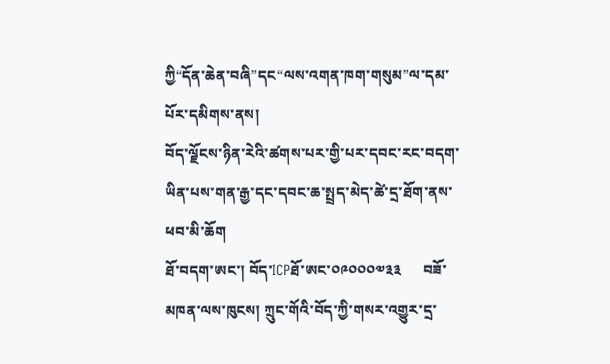ཀྱི“དོན་ཆེན་བཞི”དང“ལས་འགན་ཁག་གསུམ”ལ་དམ་པོར་དམིགས་ནས།
བོད་ལྗོངས་ཉིན་རེའི་ཚགས་པར་གྱི་པར་དབང་རང་བདག་ཡིན་པས་གན་རྒྱ་དང་དབང་ཆ་སྤྲད་མེད་ཚེ་དྲ་ཐོག་ནས་ཕབ་མི་ཆོག
ཐོ་བདག་ཨང་། བོད་ICPཐོ་ཨང་༠༩༠༠༠༧༣༣      བཟོ་མཁན་ལས་ཁུངས། ཀྲུང་གོའི་བོད་ཀྱི་གསར་འགྱུར་དྲ་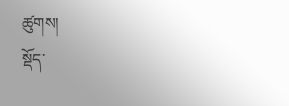ཚུགས།
སྡོད་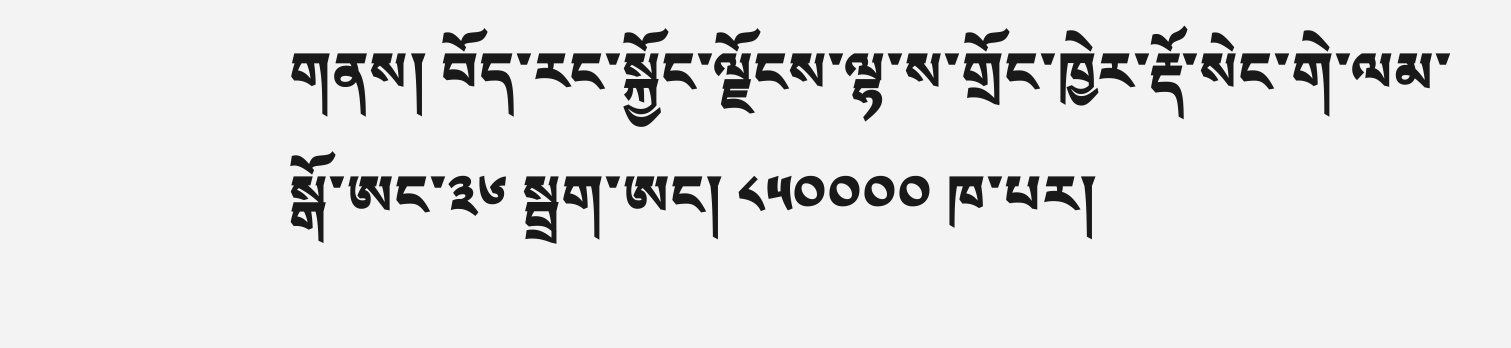གནས། བོད་རང་སྐྱོང་ལྗོངས་ལྷ་ས་གྲོང་ཁྱེར་རྡོ་སེང་གེ་ལམ་སྒོ་ཨང་༣༦ སྦྲག་ཨང། ༨༥༠༠༠༠ ཁ་པར།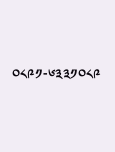༠༨༩༡-༦༣༣༡༠༨༩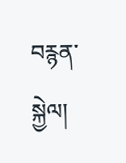བརྙན་སྐྱེལ།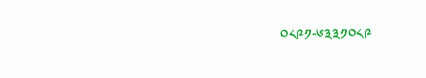༠༨༩༡-༦༣༣༡༠༨༩